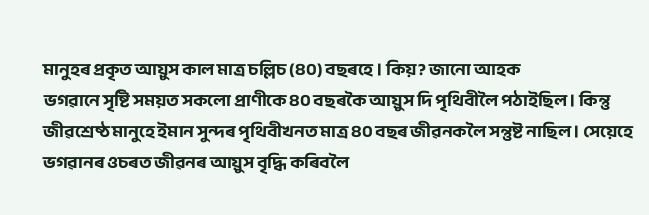মানুহৰ প্ৰকৃত আয়ুস কাল মাত্ৰ চল্লিচ (৪০) বছৰহে । কিয়? জানো আহক
ভগৱানে সৃষ্টি সময়ত সকলো প্ৰাণীকে ৪০ বছৰকৈ আয়ুস দি পৃথিবীলৈ পঠাইছিল। কিন্তু জীৱশ্রেষ্ঠ মানুহে ইমান সুন্দৰ পৃথিবীখনত মাত্ৰ ৪০ বছৰ জীৱনকলৈ সন্তুষ্ট নাছিল। সেয়েহে ভগৱানৰ ওচৰত জীৱনৰ আয়ুস বৃদ্ধি কৰিবলৈ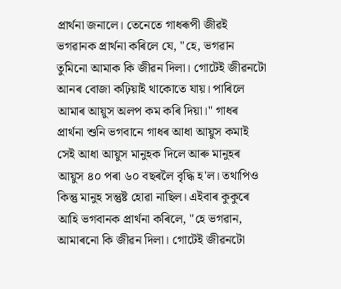প্ৰাৰ্থনা জনালে। তেনেতে গাধৰূপী জীৱই ভগৱানক প্ৰাৰ্থনা কৰিলে যে, "হে, ভগৱান তুমিনো আমাক কি জীৱন দিলা। গোটেই জীৱনটো আনৰ বোজা কঢ়িয়াই থাকোতে যায়। পাৰিলে আমাৰ আয়ুস অলপ কম কৰি দিয়া।" গাধৰ প্ৰাৰ্থনা শুনি ভগবানে গাধৰ আধা আয়ুস কমাই সেই আধা আয়ুস মানুহক দিলে আৰু মানুহৰ আয়ুস ৪০ পৰা ৬০ বছৰলৈ বৃদ্ধি হ'ল। তথাপিও কিন্তু মানুহ সন্তুষ্ট হোৱা নাছিল। এইবাৰ কুকুৰে আহি ভগবানক প্ৰাৰ্থনা কৰিলে, "হে ভগৱান, আমাৰনো কি জীৱন দিলা। গোটেই জীৱনটো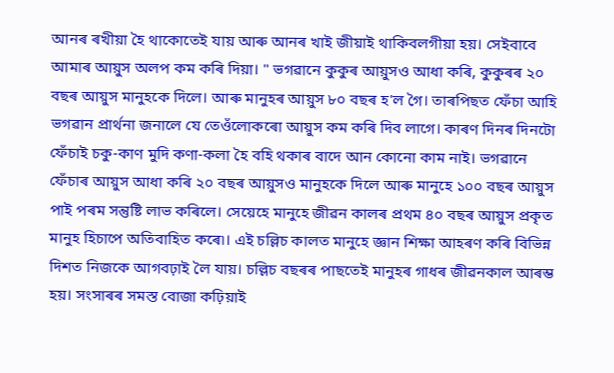আনৰ ৰখীয়া হৈ থাকোতেই যায় আৰু আনৰ খাই জীয়াই থাকিবলগীয়া হয়। সেইবাবে আমাৰ আয়ুস অলপ কম কৰি দিয়া। " ভগৱানে কুকুৰ আয়ুসও আধা কৰি, কুকুৰৰ ২০ বছৰ আয়ুস মানুহকে দিলে। আৰু মানুহৰ আয়ুস ৮০ বছৰ হ'ল গৈ। তাৰপিছত ফেঁচা আহি ভগৱান প্ৰাৰ্থনা জনালে যে তেওঁলোকৰো আয়ুস কম কৰি দিব লাগে। কাৰণ দিনৰ দিনটো ফেঁচাই চকু-কাণ মুদি কণা-কলা হৈ বহি থকাৰ বাদে আন কোনো কাম নাই। ভগৱানে ফেঁচাৰ আয়ুস আধা কৰি ২০ বছৰ আয়ুসও মানুহকে দিলে আৰু মানুহে ১০০ বছৰ আয়ুস পাই পৰম সন্তুষ্টি লাভ কৰিলে। সেয়েহে মানুহে জীৱন কালৰ প্ৰথম ৪০ বছৰ আয়ুস প্ৰকৃত মানুহ হিচাপে অতিবাহিত কৰে৷। এই চল্লিচ কালত মানুহে জ্ঞান শিক্ষা আহৰণ কৰি বিভিন্ন দিশত নিজকে আগবঢ়াই লৈ যায়। চল্লিচ বছৰৰ পাছতেই মানুহৰ গাধৰ জীৱনকাল আৰম্ভ হয়। সংসাৰৰ সমস্ত বোজা কঢ়িয়াই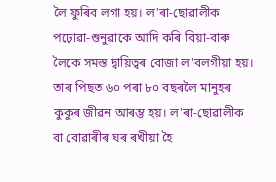লৈ ফুৰিব লগা হয়। ল'ৰা-ছোৱালীক পঢ়োৱা-শুনুৱাকে আদি কৰি বিয়া-বাৰু লৈকে সমস্ত দ্বায়িত্বৰ বোজা ল'বলগীয়া হয়। তাৰ পিছত ৬০ পৰা ৮০ বছৰলৈ মানুহৰ কুকুৰ জীৱন আৰম্ভ হয়। ল'ৰা-ছোৱালীক বা বোৱাৰীৰ ঘৰ ৰখীয়া হৈ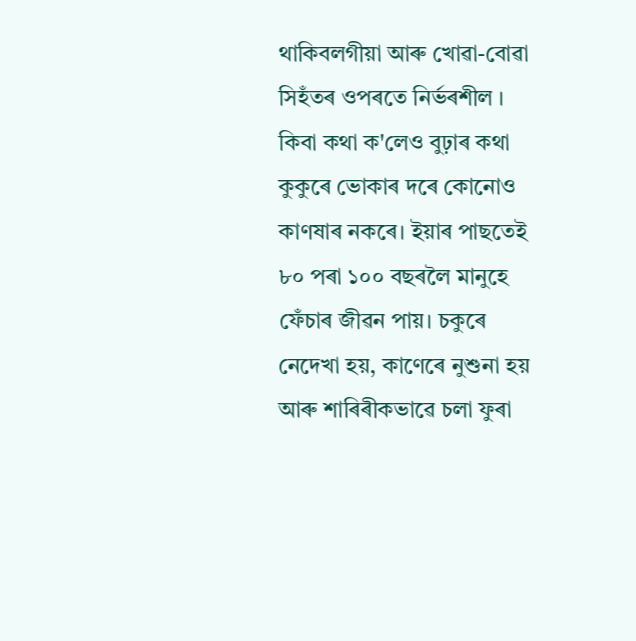থাকিবলগীয়া আৰু খোৱা-বোৱা সিহঁতৰ ওপৰতে নিৰ্ভৰশীল । কিবা কথা ক'লেও বুঢ়াৰ কথা কুকুৰে ভোকাৰ দৰে কোনোও কাণষাৰ নকৰে। ইয়াৰ পাছতেই ৮০ পৰা ১০০ বছৰলৈ মানুহে ফেঁচাৰ জীৱন পায়। চকুৰে নেদেখা হয়, কাণেৰে নুশুনা হয় আৰু শাৰিৰীকভাৱে চলা ফুৰা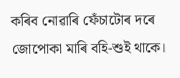কৰিব নোৱাৰি ফেঁচাটোৰ দৰে জোপোকা মাৰি বহি-শুই থাকে।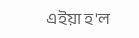এইয়া হ'ল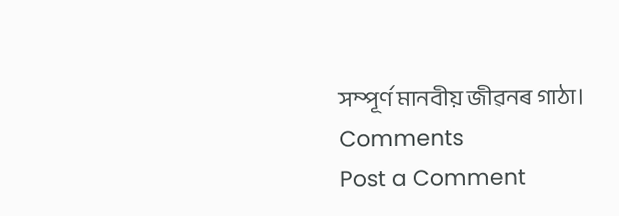সম্পূর্ণ মানবীয় জীৱনৰ গাঠা।
Comments
Post a Comment